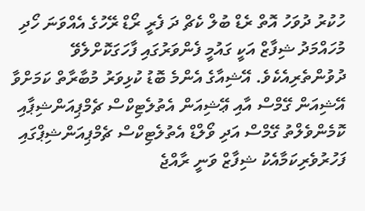ހުކުރު ދުވަހު އޮތް ރެޑް ބުލް ކެޗް ދަ ފެރީ ރޯޑް ރޭހުގެ އެއްވަނަ ހޯދި މުހައްމަދު ޝިފާޒް އަކީ ގައުމީ ފެންވަރުގައި ފާހަގަކޮށްލެވޭ ދުވުންތެރިއެކެވެ. އޭޝިއާގެ އެންމެ ބޮޑު ކުޅިވަރު މުބާރާތް ކަމަށްވާ އޭޝިއަން ގޭމްސް އާއި ޢޭޝިއަން އެތުލެޓިކްސް ޗެމްޕިއަންޝިޕާއި ކޮމެންވެލްތު ގޭމްސް އަދި ވޯލްޑް އެތުލެޓިކްސް ޗެމްޕިއަންޝިޕްގައި ފަހުރުވެރިކަމާއެކު ޝިފާޒް ވަނީ ރާއްޖެ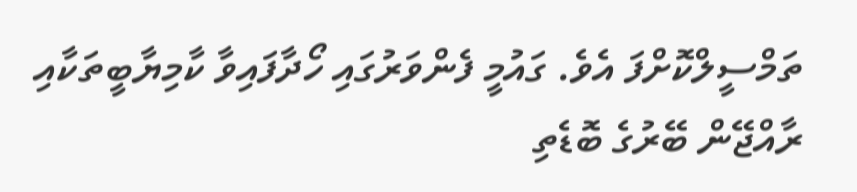ތަމްސީލްކޮށްފަ އެވެ. ގައުމީ ފެންވަރުގައި ހޯދާފައިވާ ކާމިޔާބީތަކާއި ރާއްޖޭން ބޭރުގެ ބޮޑެތި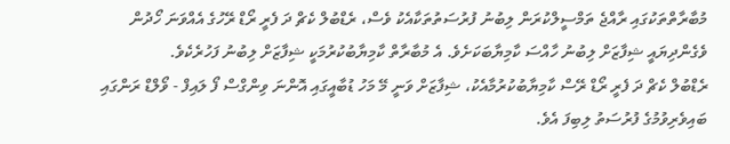މުބާރާތްތަކުގައި ރާއްޖެ ތަމްސީލްކުރަން ލިބުނު ފުރުސަތުތަކާއެކު ވެސް، ރެޑްބުލް ކެޗް ދަ ފެރީ ރޯޑް ރޭހުގެ އެއްވަނަ ހޯދުން ވެގެންދިޔައީ ޝިފާޒަށް ލިބުނު ހާއްސަ ކާމިޔާބަކަށެވެ. އެ މުބާރާތް ކާމިޔާބުކުރުމަކީ ޝިފާޒަށް ލިބުނު ފަހުރެކެވެ.
ރެޑްބުލް ކެޗް ދަ ފެރީ ރޯޑް ރޭސް ކާމިޔާބުކުރުމާއެކު، ޝިފާޒަށް ވަނީ މޭ މަހު ޑުބާއީގައި އޮންނަ ވިންގްސް ފޯ ލައިފް - ވޯލްޑް ރަންގައި ބައިވެރިވުމުގެ ފުރުސަތު ލިބިފަ އެވެ.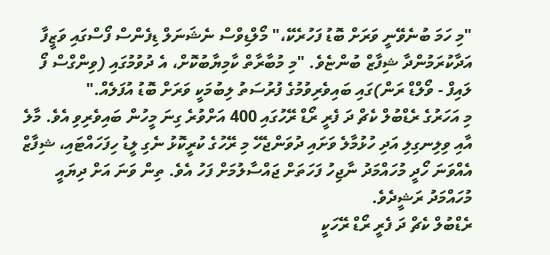"މި ހަމަ ބުނެވޭނީ ވަރަށް ބޮޑު ފަހުރެކޭ،" މޯލްޑިވްސް ނެޝަނަލް ޑިފެންސް ފޯސްގައި ވަޒީފާ އަދާކުރަމުންދާ ޝިފާޒް ބުންޏެވެ. "މި މުބާރާތް ކާމިޔާބުކޮށް، އެ ދުވުމުގައި (ވިންގްސް ފޯ ލައިފް - ވޯލްޑް ރަން)ގައި ބައިވެރިވުމުގެ ފުރުސަތު ލިބުމަކީ ވަރަށް ބޮޑު އުފަލެއް."
މި އަހަރުގެ ރެޑްބުލް ކެޗް ދަ ފެރީ ރޯޑް ރޭހުގައި 400 އަށްވުރެ ގިނަ މީހުން ބައިވެރިވި އެވެ. މާލެ އާއި ވިލިނގިލި އަދި ހުޅުމާލެ ވަށައި ދުވަންޖެހޭ މި ރޭހުގެ ކުރީކޮޅު ނެގި ލީޑު ހިފަހައްޓައި، ޝިފާޒް އެއްވަނަ ހޯދީ މުހައްމަދު ނާޖިހު ފަހަތަށް ޖައްސާލުމަށް ފަހު އެވެ. ތިން ވަނަ އަށް ދިޔައީ މުހައްމަދު ރަޝީދެވެ.
ރެޑްބުލް ކެޗް ދަ ފެރީ ރޯޑް ރޭހަކީ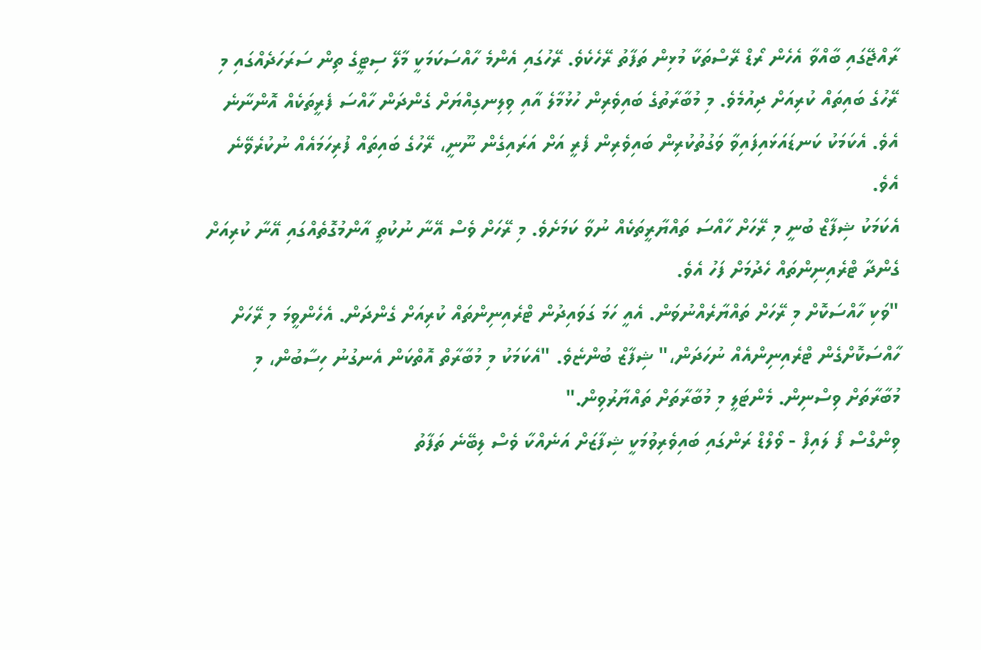ރާއްޖޭގައި ބާއްވާ އެހެން ރޯޑް ރޭސްތަކާ މުޅިން ތަފާތު ރޭހެކެވެ. ރޭހުގައި އެންމެ ހާއްސަކަމަކީ މާލޭ ސިޓީގެ ތިން ސަރަހަދެއްގައި މި ރޭހުގެ ބައިތައް ކުރިއަށް ދިއުމެވެ. މި މުބާރާތުގެ ބައިވެރިން ހުޅުމާލެ އާއި ވިލިނގިއްޔަށް ގެންދަން ހާއްސަ ފެރީތަކެއް އޮންނާނެ އެވެ. އެކަމަކު ކަނޑައަޅައިފައިވާ ވަގުތުކުރިން ބައިވެރިން ފެރީ އަށް އަރައިގެން ނޫނީ، ރޭހުގެ ބައިތައް ފުރިހަމައެއް ނުކުރެވޭނެ އެވެ.
އެކަމަކު ޝިފާޒް ބުނީ މި ރޭހަށް ހާއްސަ ތައްޔާރީތަކެއް ނުވާ ކަމަށެވެ. މި ރޭހަށް ވެސް އޭނާ ނުކުތީ އާންމުގޮތެއްގައި އޭނާ ކުރިއަށް ގެންދާ ޓްރެއިނިންތައް ހެދުމަށް ފަހު އެވެ.
"ވަކި ހާއްސަކޮށް މި ރޭހަށް ތައްޔާރެއްނުވަން. އެއީ ހަމަ ގަވައިދުން ޓްރެއިނިންތައް ކުރިއަށް ގެންދަން. އެހެންވީމަ މި ރޭހަށް ހާއްސަކޮށްގެން ޓްރެއިނިންއެއް ނުހަދަން،" ޝިފާޒް ބުންޏެވެ. "އެކަމަކު މި މުބާރާތް އޮތްކަން އެނގުނު ހިސާބުން، މި މުބާރާތަށް ވިސްނިން. މެންޓަލީ މި މުބާރާތަށް ތައްޔާރުވިން."
ވިންގްސް ފޯ ލައިފް - ވޯލްޑް ރަންގައި ބައިވެރިވުމަކީ ޝިފާޒަށް އަނެއްކާ ވެސް ލިބޭނެ ތަފާތު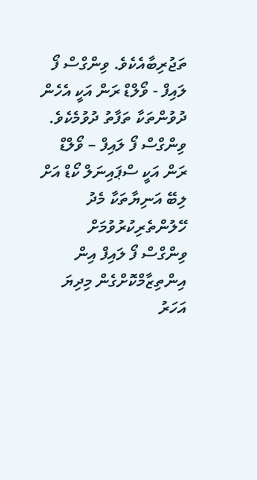ތަޖުރިބާއެކެވެ. ވިންގްސް ފޯ ލައިފް - ވޯލްޑް ރަން އަކީ އެހެން ދުވުންތަކާ ތަފާތު ދުވުމެކެވެ. ވިންގްސް ފޯ ލައިފް – ވޯލްޑް ރަން އަކީ ސްޕައިނަލް ކޯޑް އަށް ލިބޭ އަނިޔާތަކާ މެދު ހޭލުންތެރިކުރުވުމަށް ވިންގްސް ފޯ ލައިފް އިން އިންތިޒާމްކޮށްގެން މިދިޔަ އަހަރު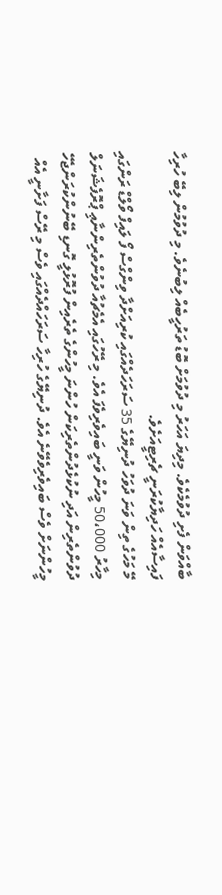ބާއްވަން ފެށި ދުވުމެކެވެ. މިދިޔަ އަހަރު މި ދުވުމަށް ބޮޑު ތަރުހީބެއް ލިބުނެވެ. މި ދުވުމުން ލިބޭ ހުރިހާ ފައިސާއެއް ހަދިޔާކުރަނީ ޗެރިޓީއަށެވެ.
މޭ މަހުގެ ތިން ވަނަ ދުވަހު ދުނިޔޭގެ 35 ސަރަހަދެއްގައި ކުރިއަށްދާ ވިންގްސް ފޯ ލައިފް ވޯލްޑް ރަންގައި މިހާރު 50،000 މީހުން ވަނީ ބައިވެރިވެފަ އެވެ. މި ރޭހުގައި އެމެޗުއާ ދުވުންތެރިންނާޢި ޕްރޮފެޝަނަލް ދުވުންތެރިން އަދި ނުކުޅެދުންތެރިކަން ހުންނަ މީހުންގެ ތެރެއިން ފުރޮޅުލީ ގޮނޑި ބޭނުންކުރަންޖެހޭ މީހުންނަށް ވެސް ބައިވެރިވެވޭނެ އެވެ. ދުނިޔޭގެ ހުރިހާ ސަރަހައްދެއްގައި ވެސް މި ރޭސް ފަށާނީ އެއް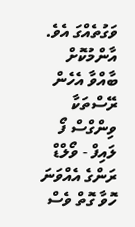ވަގުތެއްގަ އެވެ.
އާންމުކޮށް ބާއްވާ އެހެން ރޭސްތަކާ ވިންގްސް ފޯ ލައިފް - ވޯލްޑް ރަންގެ އެއްވަނަ ހޮވާ ގޮތް ވެސް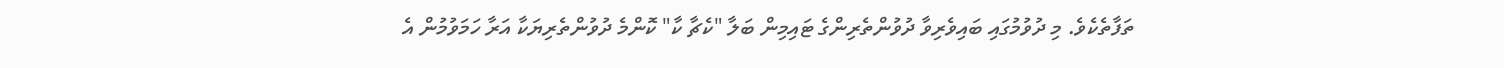ތަފާތެކެވެ. މި ދުވުމުގައި ބައިވެރިވާ ދުވުންތެރިންގެ ޓައިމިން ބަލާ "ކެޗާ ކާ" ކޮންމެ ދުވުންތެރިޔަކާ އަރާ ހަމަވުމުން އެ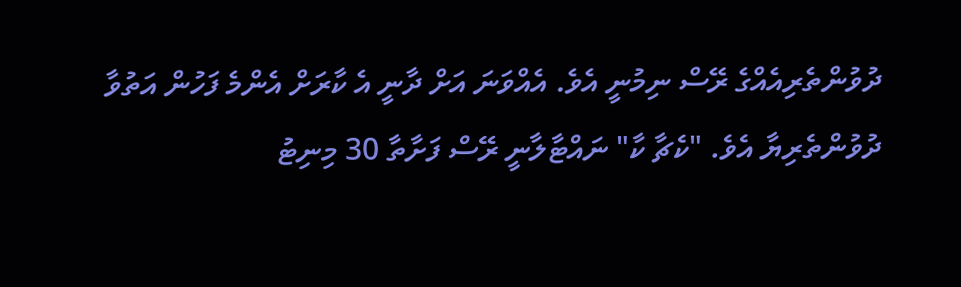ދުވުންތެރިއެއްގެ ރޭސް ނިމުނީ އެވެ. އެއްވަނަ އަށް ދާނީ އެ ކާރަށް އެންމެ ފަހުން އަތުވާ ދުވުންތެރިޔާ އެވެ. "ކެޗާ ކާ" ނައްޓާލާނީ ރޭސް ފަށާތާ 30 މިނިޓު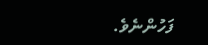ފަހުންނެވެ.